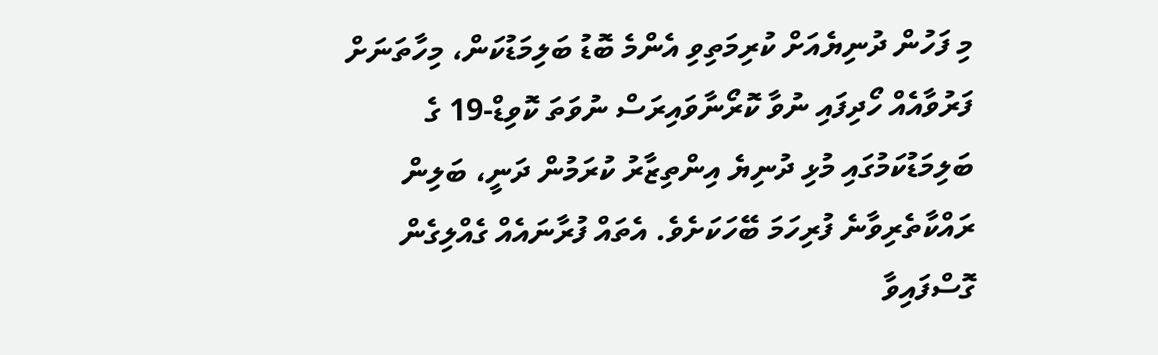މި ފަހުން ދުނިޔެއަށް ކުރިމަތިވި އެންމެ ބޮޑު ބަލިމަޑުކަން، މިހާތަނަށް ފަރުވާއެއް ހޯދިފައި ނުވާ ކޮރޯނާވައިރަސް ނުވަތަ ކޮވިޑް-19 ގެ ބަލިމަޑުކަމުގައި މުޅި ދުނިޔެ އިންތިޒާރު ކުރަމުން ދަނީ، ބަލިން ރައްކާތެރިވާނެ ފުރިހަމަ ބޭހަކަށެވެ. އެތައް ފުރާނައެއް ގެއްލިގެން ގޮސްފައިވާ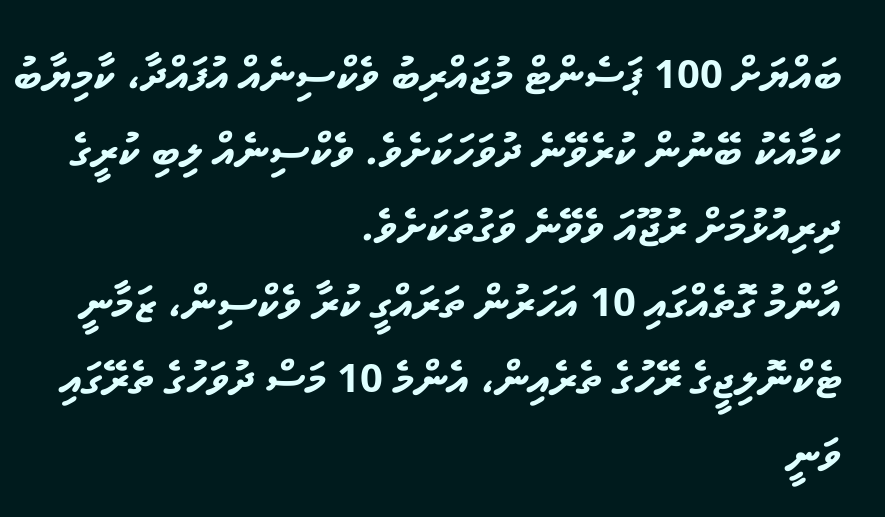ބައްޔަށް 100 ޕަސެންޓް މުޖައްރިބު ވެކްސިނެއް އުފައްދާ، ކާމިޔާބު ކަމާއެކު ބޭނުން ކުރެވޭނެ ދުވަހަކަށެވެ. ވެކްސިނެއް ލިބި ކުރީގެ ދިރިއުޅުމަށް ރުޖޫއަ ވެވޭނެ ވަގުތަކަށެވެ.
އާންމު ގޮތެއްގައި 10 އަހަރުން ތަރައްގީ ކުރާ ވެކްސިން، ޒަމާނީ ޓެކްނޮލިޖީގެ ރޭހުގެ ތެރެއިން، އެންމެ 10 މަސް ދުވަހުގެ ތެރޭގައި ވަނީ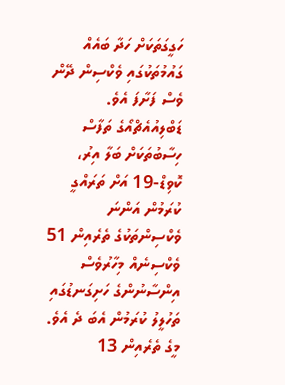ހަގީގަތަކަށް ހަދާ ބައެއް ގައުމުތަކުގައި ވެކްސިން ދޭން ވެސް ފަށާފަ އެވެ. ޑަބްލިއުއެޗްއޯގެ ތަފާސް ހިސާބުތަކަށް ބަލާ އިރު، ކޮވިޑް-19 އަށް ތަރައްގީ ކުރަމުން އަންނަ ވެކްސިންތަކުގެ ތެރެއިން 51 ވެކްސިނެއް މިހާރުވެސް އިންސާނުންގެ ހަށިގަނޑުގައި ތަހުލީލު ކުރަމުން އެބަ ދެ އެވެ. މީގެ ތެރެއިން 13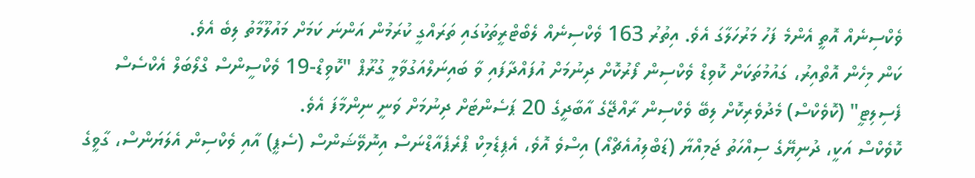ވެކްސިނެއް އޮތީ އެންމެ ފަހު މަރުހަލާގަ އެވެ. އިތުރު 163 ވެކްސިނެއް ލެބޯޓްރީތަކުގައި ތަރައްގީ ކުރަމުން އަންނަ ކަމަށް މައުލޫމާތު ލިބެ އެވެ.
ކަން މިހެން އޮތްއިރު، ގައުމުތަކަށް ކޮވިޑް ވެކްސިން ފޯރުކޮށް ދިނުމަށް އުފައްދާފައި ވާ ބައިނަލްއަގުވާމީ ގުރޫޕް "ކޮވިޑް-19 ވެކްސީންސް ގްލޯބަލް އެކްސެސް ފެސިލިޓީ" (ކޮވެކްސް) މެދުވެރިކޮށް ލިބޭ ވެކްސިން ރާއްޖޭގެ އާބާދީގެ 20 ޕަސެންޓަށް ދިނުމަށް ވަނީ ނިންމާފަ އެވެ.
ކޮވެކްސް އަކީ، ދުނިޔޭގެ ސިއްހަތު ޖަމިއްޔާ (ޑަބްލިއުއެޗްއޯ) އިސްވެ އޮވެ، އެޕިޑެމިކް ޕްރެޕެއާޑްނަސް އިނޮވޭޝަންސް (ސެޕީ) އާއި ވެކްސިން އެލަޔަންސް، ގާވީގެ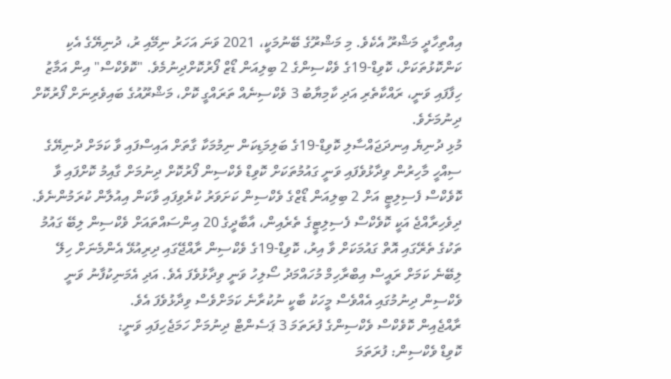އިއްތިހާދީ މަޝްރޫ އެކެވެ. މި މަޝްރޫގެ ބޭނުމަކީ، 2021 ވަނަ އަހަރު ނިމޭއި ރު، ދުނިޔޭގެ އެކި ކަންކޮޅުތަކަށް، ކޮވިޑް-19ގެ ވެކްސިންގެ 2 ބިލިއަން ޑޯޒް ފޯރުކޮށްދިނުމެވެ. "ކޮވެކްސް" އިން އަމާޒު ހިފާފައި ވަނީ، ރައްކާތެރި އަދި ކާމިޔާބު 3 ވެކްސިނެއް ތަރައްގީ ކޮށް، މަޝްރޫއުގެ ބައިވެރިނަށް ފޯރުކޮށް ދިނުމަށެވެ.
މުޅި ދުނިޔެ އިނދަޖައްސާލި ކޮވިޑް-19ގެ ބަލިމަޑިކަން ނިމުމަކާ ގާތަށް އައިސްފައި ވާ ކަމަށް ދުނިޔޭގެ ސިއްހީ މާހިރުން ވިދާޅުވެފައި ވަނީ ގައުމުތަކަށް ކޮވިޑް ވެކްސިން ފޯރުކޮށް ދިނުމަށް ގާއިމު ކޮށްފައި ވާ ކޮވެކްސް ފެސިލިޓީ އަށް 2 ބިލިއަން ޑޯޒްގެ ވެކްސިން ކަށަވަރު ކުރެވިފައި ވާކަން އިއުލާން ކުރަމުންނެވެ.
ދިވެހިރާއްޖެ އަކީ ކޮވެކްސް ފެސިލިޓީގެ ތެރެއިން، އާބާދީގެ 20 އިންސައްތައަށް ވެކްސިން ލިބޭ ގައުމު ތަކުގެ ތެރޭގައި އޮތް ގައުމަކަށް ވާ އިރު، ކޮވިޑް-19ގެ ވެކްސިން ރާއްޖޭގައި ދިރިއުޅޭ އެންމެނަށް ހިލޭ ލިބޭނެ ކަމަށް ރައީސް އިބްރާހިމް މުހައްމަދު ސޯލިހު ވަނީ ވިދާޅުވެފަ އެވެ. އަދި އެމަނިކުފާނު ވަނީ ވެކްސިން ދިނުމުގައި އެއްވެސް މީހަކު ބާކީ ނުކުރާނެ ކަމަށްވެސް ވިދާޅުވެފަ އެވެ.
ރާއްޖެއިން ކޮވެކްސް ވެކްސިންގެ ފުރަތަމަ 3 ޕަސެންޓް ދިނުމަށް ހަމަޖެހިފައި ވަނީ:
ކޮވިޑް ވެކްސިން: ފުރަތަމަ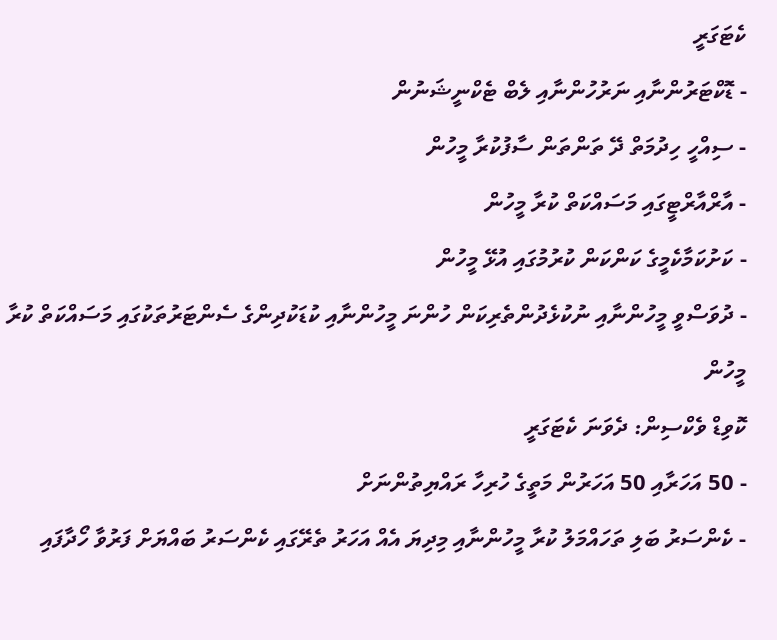ކެޓަގަރީ
- ޑޮކްޓަރުންނާއި ނަރުހުންނާއި ލެބް ޓެކްނީޝަނުން
- ސިއްހީ ހިދުމަތް ދޭ ތަންތަން ސާފުކުރާ މީހުން
- އާރްއާރްޓީގައި މަސައްކަތް ކުރާ މީހުން
- ކަށުކަމާކެމީގެ ކަންކަން ކުރުމުގައި އުޅޭ މީހުން
- ދުވަސްވީ މީހުންނާއި ނުކުޅެދުންތެރިކަން ހުންނަ މީހުންނާއި ކުޑަކުދިންގެ ސެންޓަރުތަކުގައި މަސައްކަތް ކުރާ މީހުން
ކޮވިޑް ވެކްސިން: ދެވަނަ ކެޓަގަރީ
- 50 އަހަރާއި 50 އަހަރުން މަތީގެ ހުރިހާ ރައްޔިތުންނަށް
- ކެންސަރު ބަލި ތަހައްމަލު ކުރާ މީހުންނާއި މިދިޔަ އެއް އަހަރު ތެރޭގައި ކެންސަރު ބައްޔަށް ފަރުވާ ހޯދާފައި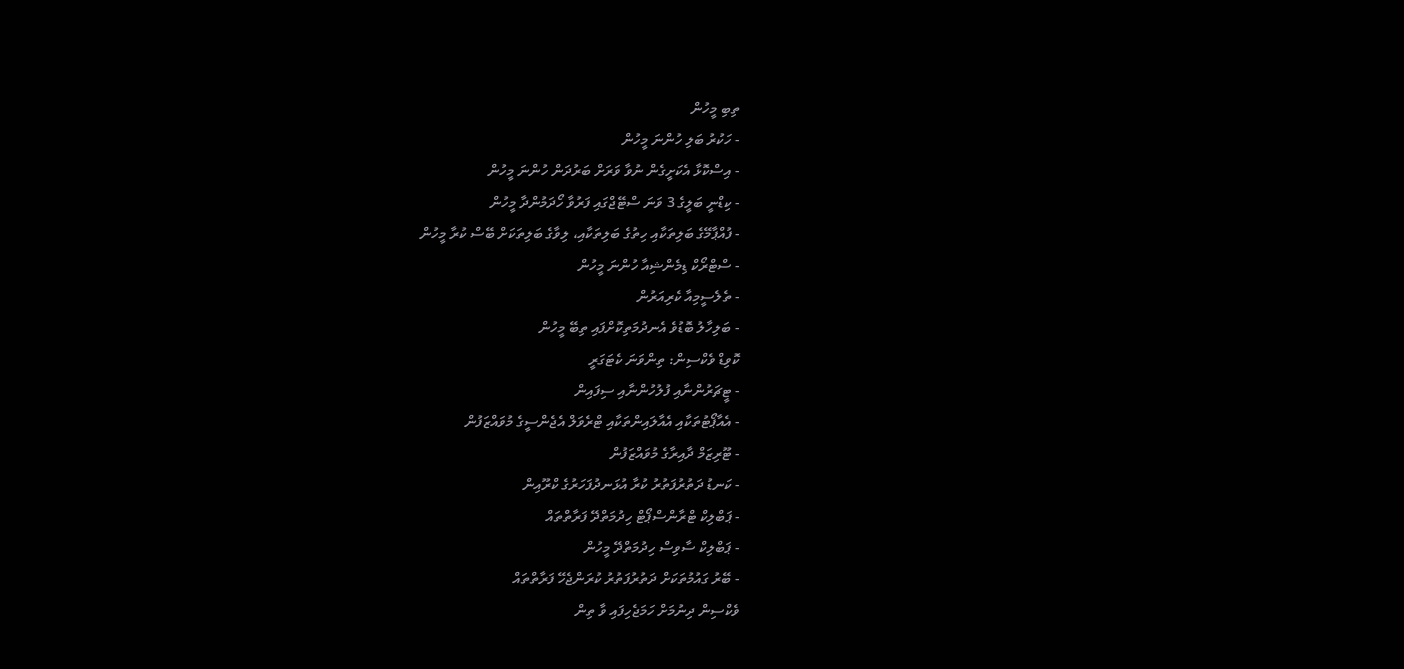ތިބި މީހުން
- ހަކުރު ބަލި ހުންނަ މީހުން
- އިސްކޮޅާ އެކަށީގެން ނުވާ ވަރަށް ބަރުދަން ހުންނަ މީހުން
- ކިޑްނީ ބަލީގެ 3 ވަނަ ސްޓޭޖްގައި ފަރުވާ ހޯދަމުންދާ މީހުން
- ފުއްޕާމޭގެ ބަލިތަކާއި ހިތުގެ ބަލިތަކާއި، ލިވާގެ ބަލިތަކަށް ބޭސް ކުރާ މީހުން
- ސްޓްރޯކް ޑިމެންޝިއާ ހުންނަ މީހުން
- ތެލެސީމިއާ ކެރިއަރުން
- ބަލިހާލު ބޮޑުވެ އެނދުމަތިކޮށްފައި ތިބޭ މީހުން
ކޮވިޑް ވެކްސިން: ތިންވަނަ ކެޓަގަރީ
- ޓީޗަރުންނާއި ފުލުހުންނާއި ސިފައިން
- އެއާޕޯޓުތަކާއި އެއާލައިންތަކާއި ޓްރެވަލް އެޖެންސީގެ މުވައްޒަފުން
- ޓޫރިޒަމް ދާއިރާގެ މުވައްޒަފުން
- ކަނޑު ދަތުރުފަތުރު ކުރާ އުޅަނދުފަހަރުގެ ކްރޫއިން
- ޕަބްލިކް ޓްރާންސްޕޯޓް ހިދުމަތްދޭ ފަރާތްތައް
- ޕަބްލިކް ސާވިސް ހިދުމަތްދޭ މީހުން
- ބޭރު ގައުމުތަކަށް ދަތުރުފަތުރު ކުރަންޖެހޭ ފަރާތްތައް
ވެކްސިން ދިނުމަށް ހަމަޖެހިފައި ވާ ތިން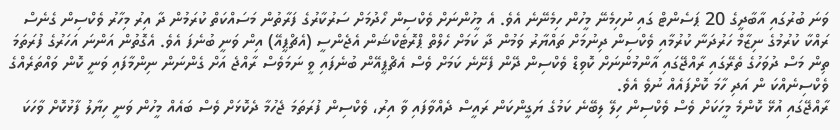ވަނަ ބުރުގައި އާބާދީގެ 20 ޕަސެންޓް ގައި ނުހިމެނޭ މީހުން ހިމެނޭނެ އެވެ. އެ މީހުންނަށް ވެކްސިން ހޯދުމަށް ސަރުކާރުގެ ފަރާތުން މަސައްކަތް ކުރަމުން ދާ އިރު މިހާރު ވެކްސިން ގެނެސް ރައްކާ ކުރުމުގެ ނިޒާމް ހަރުދަނާ ކުރުމާއި ވެކްސިން ދިނުމަށް ތައްޔާރު ވަމުން ދާ ކަމަށް ހެލްތް ޕްރޮޓެކްޝަން އެޖެންސީ (އެޗްޕީއޭ) އިން ވަނީ ބުނެފަ އެވެ. އެގޮތުން އަންނަ އަހަރުގެ ފުރަތަމަ ތިން މަސް ދުވަހުގެ ތެރޭގައި ރާއްޖޭގައި އާންމުންނަށް ކޮވިޑް ވެކްސިން ދޭން ފެށޭނެ ކަމަށް ވެސް އެޗްޕީއޭން ބުނެފައި ވީ ނަމަވެސް ރާއްޖެ އަށް ގެންނަން ނިންމާފައި ވަނީ ކޮން ވައްތަރެއްގެ ވެކްސިނެއްކަ ން އަދި ހާމަ ކޮށްފައެއް ނުވެ އެވެ.
ރާއްޖޭގައި އުޅޭ ކޮންމެ މީހަކަށް ވެސް ވެކްސިން ހިލޭ ލިބޭނެ ކަމުގެ ޔަގީންކަން ރައީސް ދެއްވާފައި ވާ އިރު، ވެކްސިން ފުރަތަމަ ޖެހުމާ ދެކޮޅަށް ވެސް ބައެއް މީހުން ވަނީ ހިޔާލު ފާޅުކޮށް ވާހަކަ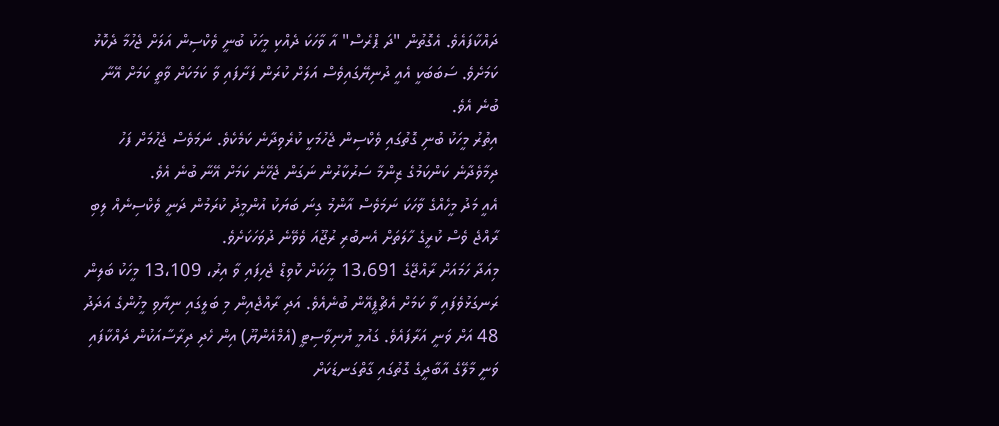ދައްކާފައެވެ. އެގޮތުން "ދަ ޕްރެސް" އާ ވާހަކަ ދެއްކި މީހަކު ބުނީ ވެކްސިން އަލަށް ޖެހުމާ ދެކޮޅު ކަމަށެވެ. ސަބަބަކީ އެއީ ދުނިޔޭގައިވެސް އަލަށް ކުރަން ފަށާފައި ވާ ކަމަކަށް ވާތީ ކަމަށް އޭނާ ބުނެ އެވެ.
އިތުރު މީހަކު ބުނި ގޮތުގައި ވެކްސިން ޖެހުމަކީ ކުރެވިދާނެ ކަމެކެވެ. ނަމަވެސް ޖެހުމަށް ފަހު ދިމާވެދާނެ ކަންކަމުގެ ޒިންމާ ސަރުކާރުން ނަގަން ޖެހޭނެ ކަމަށް އޭނާ ބުނެ އެވެ.
އެއީ މަދު މީހެއްގެ ވާހަކަ ނަމަވެސް އާންމު ގިނަ ބަޔަކު އުންމީދު ކުރަމުން ދަނީ ވެކްސިނެއް ލިބި ރާއްޖެ ވެސް ކުރީގެ ހާލަތަށް އެނބުރި ރުޖޫއަ ވެވޭނެ ދުވަހަކަށެވެ.
މިއަދާ ހަމައަށް ރާއްޖޭގެ 13،691 މީހަކަށް ކޮވިޑް ޖެހިފައި ވާ އިރު، 13،109 މީހަކު ބަލިން ރަނގަޅުވެފައި ވާ ކަމަށް އެޗްޕީއޭން ބުނެއެވެ. އަދި ރާއްޖެއިން މި ބަލީގައި ނިޔާވި މީހުންގެ އަދަދު 48 އަށް ވަނީ އަރާފައެވެ. ގައުމީ ޔުނިވާސިޓީ (އެމްއެންޔޫ) އިން ހެދި ދިރާސާއަކުން ދައްކާފައި ވަނީ މާލޭގެ އާބާދީގެ ގޮތުގައި ގާތްގަނޑަކަށް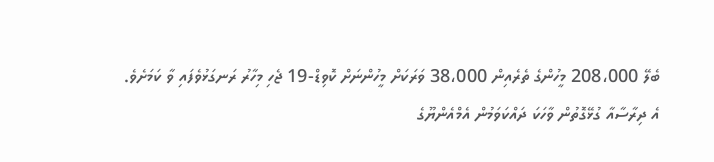ބެލޭ 208،000 މީހުންގެ ތެރެއިން 38،000 ވަރަކަށް މީހުންނަށް ކޮވިޑް-19 ޖެހި މިހާރު ރަނގަޅުވެފައި ވާ ކަމަށެވެ.
އެ ދިރާސާއާ ގުޅޭގޮތުން ވާހަކަ ދައްކަވަމުން އެމްއެންޔޫގެ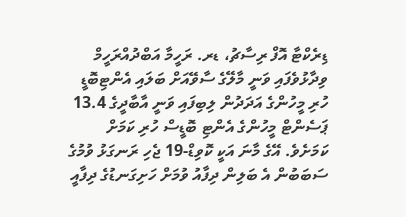ޑިރެކްޓާ އޮފް ރިސާޗު، ޑރ. ރަހީމާ އަބްދުއްރަހީމް ވިދާޅުވެފައި ވަނީ މާލޭގެ ސާވޭއަށް ބަލައި އެންޓިބޮޑީ ހުރި މީހުންގެ އަދަދުން ލިބިފައި ވަނީ އާބާދީގެ 13.4 ޕަސެންޓް މީހުންގެ އެންޓި ބޮޑީސް ހުރި ކަމަށް ކަމަށެވެ. އޭގެ މާނަ އަކީ ކޮވިޑް-19 ޖެހި ރަނގަޅު ވުމުގެ ސަބަބުން އެ ބަލިން ދިފާއު ވުމަށް ހަށިގަނޑުގެ ދިފާއީ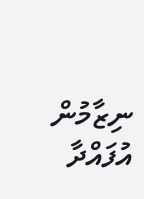ނިޒާމުން އުފައްދާ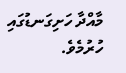މާއްދާ ހަށިގަނޑުގައި ހުރުމެވެ.